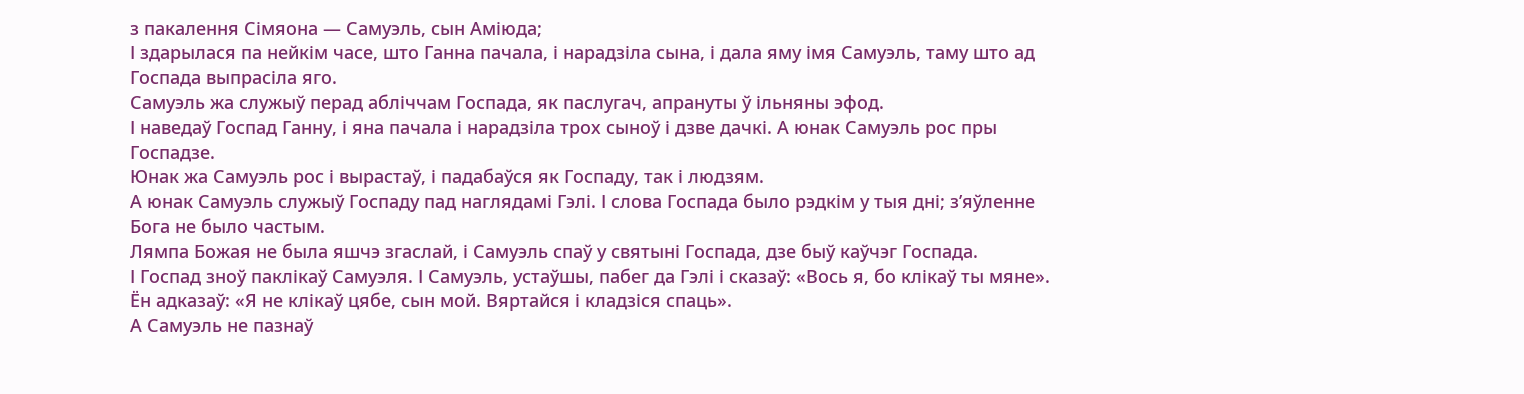з пакалення Сімяона — Самуэль, сын Аміюда;
І здарылася па нейкім часе, што Ганна пачала, і нарадзіла сына, і дала яму імя Самуэль, таму што ад Госпада выпрасіла яго.
Самуэль жа служыў перад абліччам Госпада, як паслугач, апрануты ў ільняны эфод.
І наведаў Госпад Ганну, і яна пачала і нарадзіла трох сыноў і дзве дачкі. А юнак Самуэль рос пры Госпадзе.
Юнак жа Самуэль рос і вырастаў, і падабаўся як Госпаду, так і людзям.
А юнак Самуэль служыў Госпаду пад наглядамі Гэлі. І слова Госпада было рэдкім у тыя дні; з’яўленне Бога не было частым.
Лямпа Божая не была яшчэ згаслай, і Самуэль спаў у святыні Госпада, дзе быў каўчэг Госпада.
І Госпад зноў паклікаў Самуэля. І Самуэль, устаўшы, пабег да Гэлі і сказаў: «Вось я, бо клікаў ты мяне». Ён адказаў: «Я не клікаў цябе, сын мой. Вяртайся і кладзіся спаць».
А Самуэль не пазнаў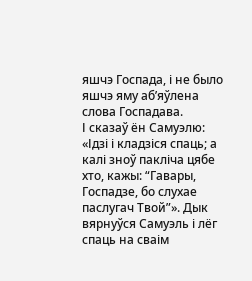яшчэ Госпада, і не было яшчэ яму аб’яўлена слова Госпадава.
І сказаў ён Самуэлю: «Ідзі і кладзіся спаць; а калі зноў пакліча цябе хто, кажы: “Гавары, Госпадзе, бо слухае паслугач Твой”». Дык вярнуўся Самуэль і лёг спаць на сваім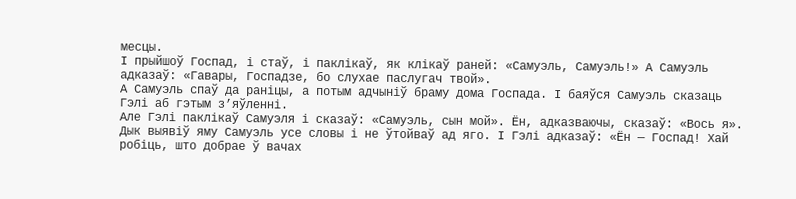месцы.
І прыйшоў Госпад, і стаў, і паклікаў, як клікаў раней: «Самуэль, Самуэль!» А Самуэль адказаў: «Гавары, Госпадзе, бо слухае паслугач твой».
А Самуэль спаў да раніцы, а потым адчыніў браму дома Госпада. І баяўся Самуэль сказаць Гэлі аб гэтым з’яўленні.
Але Гэлі паклікаў Самуэля і сказаў: «Самуэль, сын мой». Ён, адказваючы, сказаў: «Вось я».
Дык выявіў яму Самуэль усе словы і не ўтойваў ад яго. І Гэлі адказаў: «Ён — Госпад! Хай робіць, што добрае ў вачах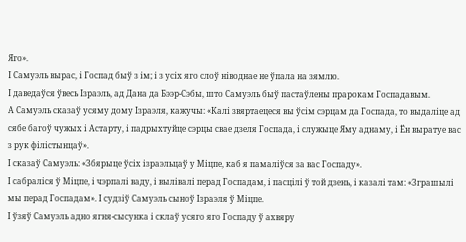Яго».
І Самуэль вырас, і Госпад быў з ім; і з усіх яго слоў ніводнае не ўпала на зямлю.
І даведаўся ўвесь Ізраэль, ад Дана да Бээр-Сэбы, што Самуэль быў пастаўлены прарокам Госпадавым.
А Самуэль сказаў усяму дому Ізраэля, кажучы: «Калі звяртаецеся вы ўсім сэрцам да Госпада, то выдаліце ад сябе багоў чужых і Астарту, і падрыхтуйце сэрцы свае дзеля Госпада, і служыце Яму аднаму, і Ён выратуе вас з рук філістынцаў».
І сказаў Самуэль: «Збярыце ўсіх ізраэльцаў у Міцпе, каб я памаліўся за вас Госпаду».
І сабраліся ў Міцпе, і чэрпалі ваду, і вылівалі перад Госпадам, і пасцілі ў той дзень, і казалі там: «Зграшылі мы перад Госпадам». І судзіў Самуэль сыноў Ізраэля ў Міцпе.
І ўзяў Самуэль адно ягня-сысунка і склаў усяго яго Госпаду ў ахвяру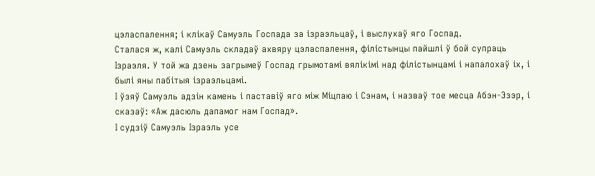цэласпалення; і клікаў Самуэль Госпада за ізраэльцаў, і выслухаў яго Госпад.
Сталася ж, калі Самуэль складаў ахвяру цэласпалення, філістынцы пайшлі ў бой супраць Ізраэля. У той жа дзень загрымеў Госпад грымотамі вялікімі над філістынцамі і напалохаў іх, і былі яны пабітыя ізраэльцамі.
І ўзяў Самуэль адзін камень і паставіў яго між Міцпаю і Сэнам, і назваў тое месца Абэн-Эзэр, і сказаў: «Аж дасюль дапамог нам Госпад».
І судзіў Самуэль Ізраэль усе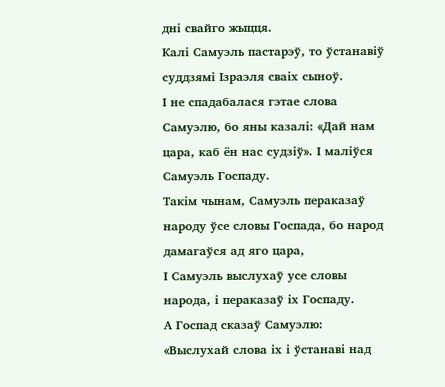дні свайго жыцця.
Калі Самуэль пастарэў, то ўстанавіў суддзямі Ізраэля сваіх сыноў.
І не спадабалася гэтае слова Самуэлю, бо яны казалі: «Дай нам цара, каб ён нас судзіў». І маліўся Самуэль Госпаду.
Такім чынам, Самуэль пераказаў народу ўсе словы Госпада, бо народ дамагаўся ад яго цара,
І Самуэль выслухаў усе словы народа, і пераказаў іх Госпаду.
А Госпад сказаў Самуэлю: «Выслухай слова іх і ўстанаві над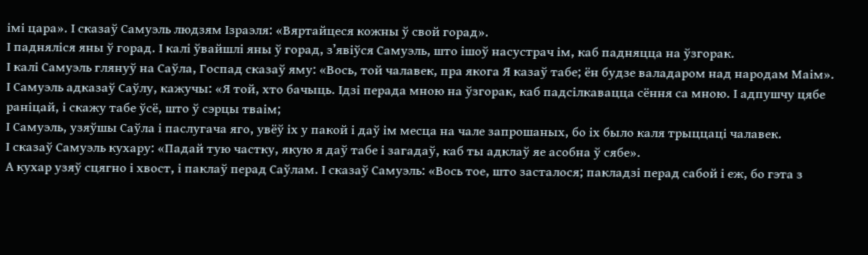імі цара». І сказаў Самуэль людзям Ізраэля: «Вяртайцеся кожны ў свой горад».
І падняліся яны ў горад. І калі ўвайшлі яны ў горад, з’явіўся Самуэль, што ішоў насустрач ім, каб падняцца на ўзгорак.
І калі Самуэль глянуў на Саўла, Госпад сказаў яму: «Вось, той чалавек, пра якога Я казаў табе; ён будзе валадаром над народам Маім».
І Самуэль адказаў Саўлу, кажучы: «Я той, хто бачыць. Ідзі перада мною на ўзгорак, каб падсілкавацца сёння са мною. І адпушчу цябе раніцай, і скажу табе ўсё, што ў сэрцы тваім;
І Самуэль, узяўшы Саўла і паслугача яго, увёў іх у пакой і даў ім месца на чале запрошаных, бо іх было каля трыццаці чалавек.
І сказаў Самуэль кухару: «Падай тую частку, якую я даў табе і загадаў, каб ты адклаў яе асобна ў сябе».
А кухар узяў сцягно і хвост, і паклаў перад Саўлам. І сказаў Самуэль: «Вось тое, што засталося; пакладзі перад сабой і еж, бо гэта з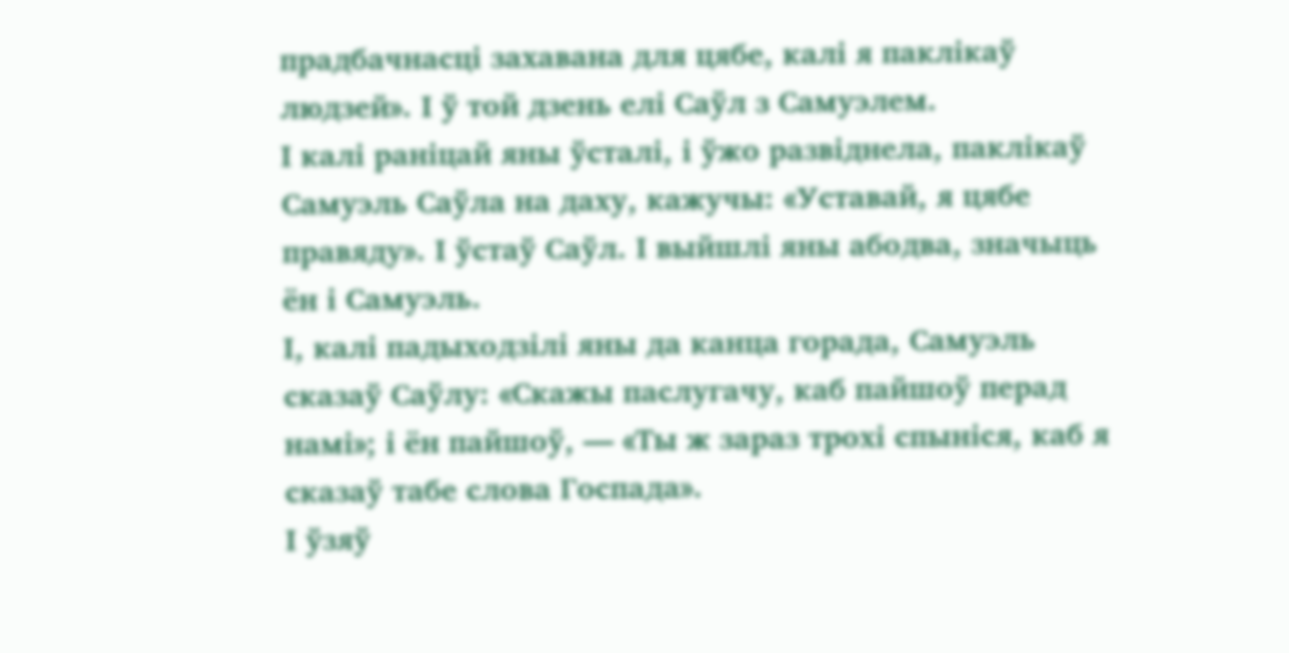прадбачнасці захавана для цябе, калі я паклікаў людзей». І ў той дзень елі Саўл з Самуэлем.
І калі раніцай яны ўсталі, і ўжо развіднела, паклікаў Самуэль Саўла на даху, кажучы: «Уставай, я цябе правяду». І ўстаў Саўл. І выйшлі яны абодва, значыць ён і Самуэль.
І, калі падыходзілі яны да канца горада, Самуэль сказаў Саўлу: «Скажы паслугачу, каб пайшоў перад намі»; і ён пайшоў, — «Ты ж зараз трохі спыніся, каб я сказаў табе слова Госпада».
І ўзяў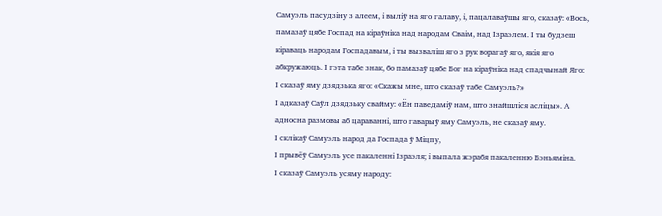Самуэль пасудзіну з алеем, і выліў на яго галаву, і, пацалаваўшы яго, сказаў: «Вось, памазаў цябе Госпад на кіраўніка над народам Сваім, над Ізраэлем. І ты будзеш кіраваць народам Госпадавым, і ты вызваліш яго з рук ворагаў яго, якія яго абкружаюць. І гэта табе знак, бо памазаў цябе Бог на кіраўніка над спадчынай Яго:
І сказаў яму дзядзька яго: «Скажы мне, што сказаў табе Самуэль?»
І адказаў Саўл дзядзьку свайму: «Ён паведаміў нам, што знайшліся асліцы». А адносна размовы аб цараванні, што гаварыў яму Самуэль, не сказаў яму.
І склікаў Самуэль народ да Госпада ў Міцпу,
І прывёў Самуэль усе пакаленні Ізраэля; і выпала жэрабя пакаленню Бэньяміна.
І сказаў Самуэль усяму народу: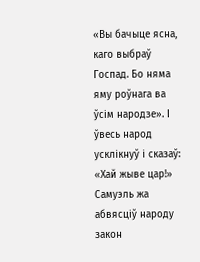«Вы бачыце ясна, каго выбраў Госпад. Бо няма яму роўнага ва ўсім народзе». І ўвесь народ усклікнуў і сказаў: «Хай жыве цар!»
Самуэль жа абвясціў народу закон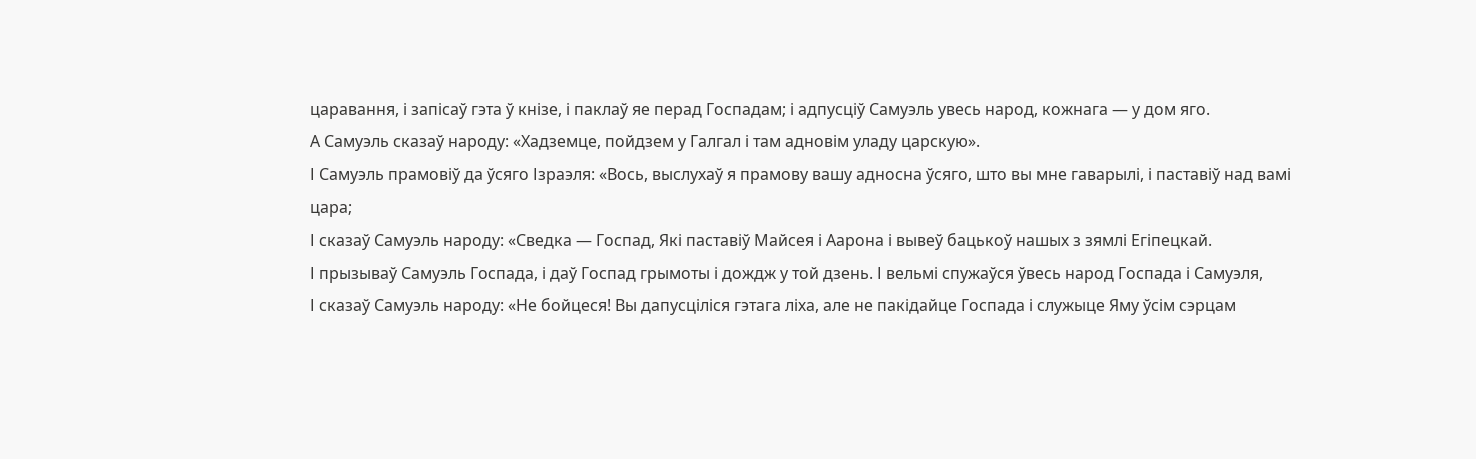царавання, і запісаў гэта ў кнізе, і паклаў яе перад Госпадам; і адпусціў Самуэль увесь народ, кожнага — у дом яго.
А Самуэль сказаў народу: «Хадземце, пойдзем у Галгал і там адновім уладу царскую».
І Самуэль прамовіў да ўсяго Ізраэля: «Вось, выслухаў я прамову вашу адносна ўсяго, што вы мне гаварылі, і паставіў над вамі цара;
І сказаў Самуэль народу: «Сведка — Госпад, Які паставіў Майсея і Аарона і вывеў бацькоў нашых з зямлі Егіпецкай.
І прызываў Самуэль Госпада, і даў Госпад грымоты і дождж у той дзень. І вельмі спужаўся ўвесь народ Госпада і Самуэля,
І сказаў Самуэль народу: «Не бойцеся! Вы дапусціліся гэтага ліха, але не пакідайце Госпада і служыце Яму ўсім сэрцам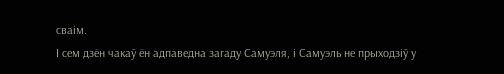сваім.
І сем дзён чакаў ён адпаведна загаду Самуэля, і Самуэль не прыходзіў у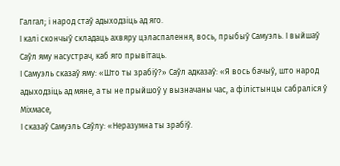Галгал; і народ стаў адыходзіць ад яго.
І калі скончыў складаць ахвяру цэласпалення, вось, прыбыў Самуэль. І выйшаў Саўл яму насустрач, каб яго прывітаць.
І Самуэль сказаў яму: «Што ты зрабіў?» Саўл адказаў: «Я вось бачыў, што народ адыходзіць ад мяне, а ты не прыйшоў у вызначаны час, а філістынцы сабраліся ў Міхмасе,
І сказаў Самуэль Саўлу: «Неразумна ты зрабіў.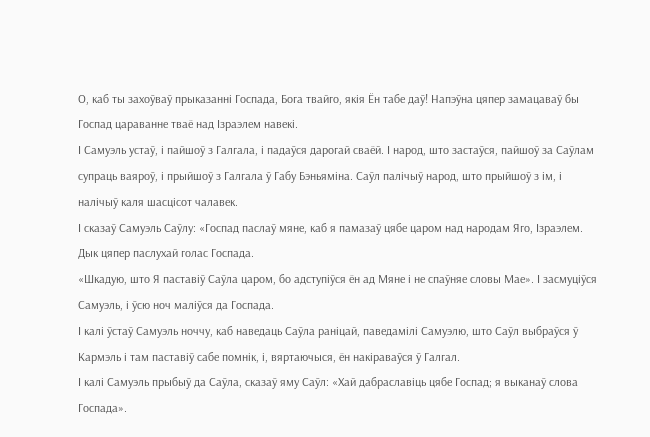О, каб ты захоўваў прыказанні Госпада, Бога твайго, якія Ён табе даў! Напэўна цяпер замацаваў бы Госпад цараванне тваё над Ізраэлем навекі.
І Самуэль устаў, і пайшоў з Галгала, і падаўся дарогай сваёй. І народ, што застаўся, пайшоў за Саўлам супраць ваяроў, і прыйшоў з Галгала ў Габу Бэньяміна. Саўл палічыў народ, што прыйшоў з ім, і налічыў каля шасцісот чалавек.
І сказаў Самуэль Саўлу: «Госпад паслаў мяне, каб я памазаў цябе царом над народам Яго, Ізраэлем. Дык цяпер паслухай голас Госпада.
«Шкадую, што Я паставіў Саўла царом, бо адступіўся ён ад Мяне і не спаўняе словы Мае». І засмуціўся Самуэль, і ўсю ноч маліўся да Госпада.
І калі ўстаў Самуэль ноччу, каб наведаць Саўла раніцай, паведамілі Самуэлю, што Саўл выбраўся ў Кармэль і там паставіў сабе помнік, і, вяртаючыся, ён накіраваўся ў Галгал.
І калі Самуэль прыбыў да Саўла, сказаў яму Саўл: «Хай дабраславіць цябе Госпад; я выканаў слова Госпада».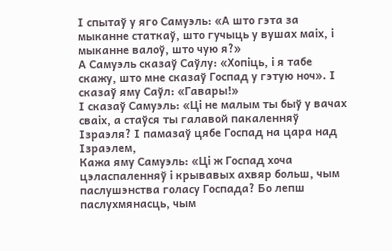І спытаў у яго Самуэль: «А што гэта за мыканне статкаў, што гучыць у вушах маіх, і мыканне валоў, што чую я?»
А Самуэль сказаў Саўлу: «Хопіць, і я табе скажу, што мне сказаў Госпад у гэтую ноч». І сказаў яму Саўл: «Гавары!»
І сказаў Самуэль: «Ці не малым ты быў у вачах сваіх, а стаўся ты галавой пакаленняў Ізраэля? І памазаў цябе Госпад на цара над Ізраэлем,
Кажа яму Самуэль: «Ці ж Госпад хоча цэласпаленняў і крывавых ахвяр больш, чым паслушэнства голасу Госпада? Бо лепш паслухмянасць, чым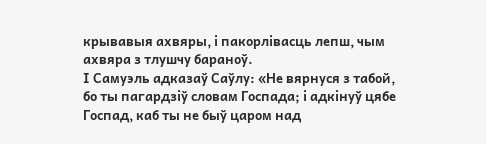крывавыя ахвяры, і пакорлівасць лепш, чым ахвяра з тлушчу бараноў.
І Самуэль адказаў Саўлу: «Не вярнуся з табой, бо ты пагардзіў словам Госпада; і адкінуў цябе Госпад, каб ты не быў царом над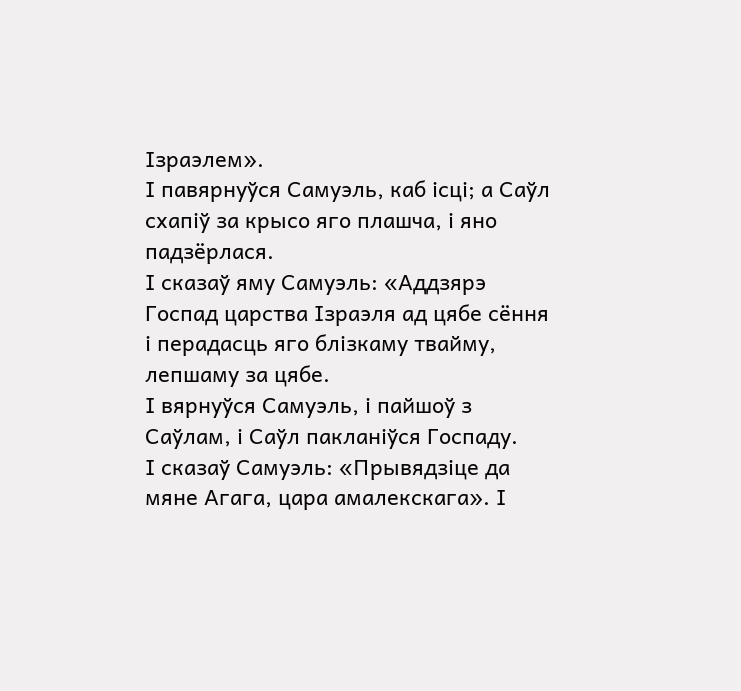Ізраэлем».
І павярнуўся Самуэль, каб ісці; а Саўл схапіў за крысо яго плашча, і яно падзёрлася.
І сказаў яму Самуэль: «Аддзярэ Госпад царства Ізраэля ад цябе сёння і перадасць яго блізкаму твайму, лепшаму за цябе.
І вярнуўся Самуэль, і пайшоў з Саўлам, і Саўл пакланіўся Госпаду.
І сказаў Самуэль: «Прывядзіце да мяне Агага, цара амалекскага». І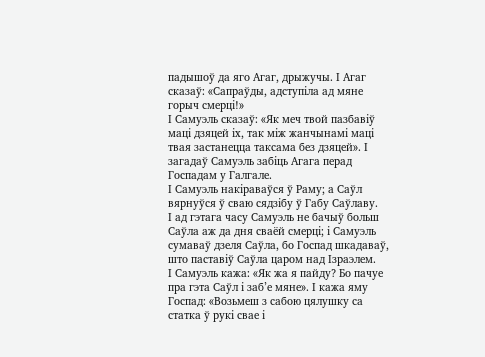падышоў да яго Агаг, дрыжучы. І Агаг сказаў: «Сапраўды, адступіла ад мяне горыч смерці!»
І Самуэль сказаў: «Як меч твой пазбавіў маці дзяцей іх, так між жанчынамі маці твая застанецца таксама без дзяцей». І загадаў Самуэль забіць Агага перад Госпадам у Галгале.
І Самуэль накіраваўся ў Раму; а Саўл вярнуўся ў сваю сядзібу ў Габу Саўлаву.
І ад гэтага часу Самуэль не бачыў больш Саўла аж да дня сваёй смерці; і Самуэль сумаваў дзеля Саўла, бо Госпад шкадаваў, што паставіў Саўла царом над Ізраэлем.
І Самуэль кажа: «Як жа я пайду? Бо пачуе пра гэта Саўл і заб’е мяне». І кажа яму Госпад: «Возьмеш з сабою цялушку са статка ў рукі свае і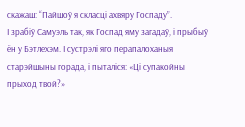скажаш: “Пайшоў я скласці ахвяру Госпаду”.
І зрабіў Самуэль так, як Госпад яму загадаў, і прыбыў ён у Бэтлехэм. І сустрэлі яго перапалоханыя старэйшыны горада, і пыталіся: «Ці супакойны прыход твой?»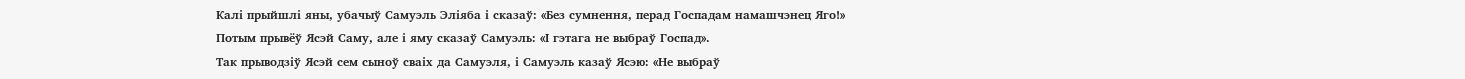Калі прыйшлі яны, убачыў Самуэль Эліяба і сказаў: «Без сумнення, перад Госпадам намашчэнец Яго!»
Потым прывёў Ясэй Саму, але і яму сказаў Самуэль: «І гэтага не выбраў Госпад».
Так прыводзіў Ясэй сем сыноў сваіх да Самуэля, і Самуэль казаў Ясэю: «Не выбраў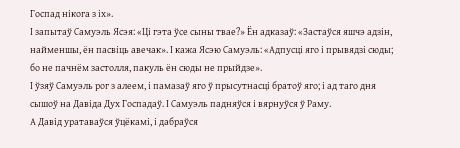Госпад нікога з іх».
І запытаў Самуэль Ясэя: «Ці гэта ўсе сыны твае?» Ён адказаў: «Застаўся яшчэ адзін, найменшы, ён пасвіць авечак». І кажа Ясэю Самуэль: «Адпусці яго і прывядзі сюды; бо не пачнём застолля, пакуль ён сюды не прыйдзе».
І ўзяў Самуэль рог з алеем, і памазаў яго ў прысутнасці братоў яго; і ад таго дня сышоў на Давіда Дух Госпадаў. І Самуэль падняўся і вярнуўся ў Раму.
А Давід уратаваўся ўцёкамі, і дабраўся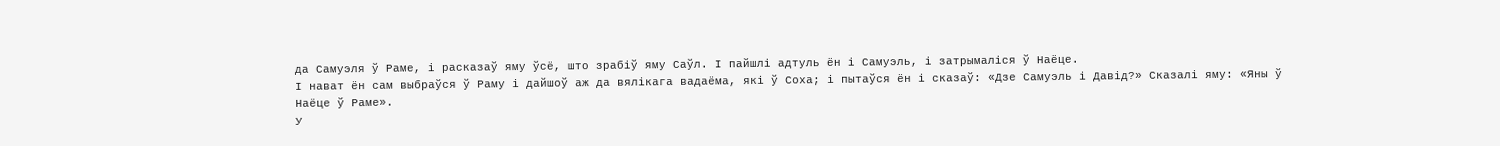да Самуэля ў Раме, і расказаў яму ўсё, што зрабіў яму Саўл. І пайшлі адтуль ён і Самуэль, і затрымаліся ў Наёце.
І нават ён сам выбраўся ў Раму і дайшоў аж да вялікага вадаёма, які ў Соха; і пытаўся ён і сказаў: «Дзе Самуэль і Давід?» Сказалі яму: «Яны ў Наёце ў Раме».
У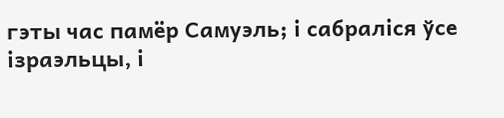гэты час памёр Самуэль; і сабраліся ўсе ізраэльцы, і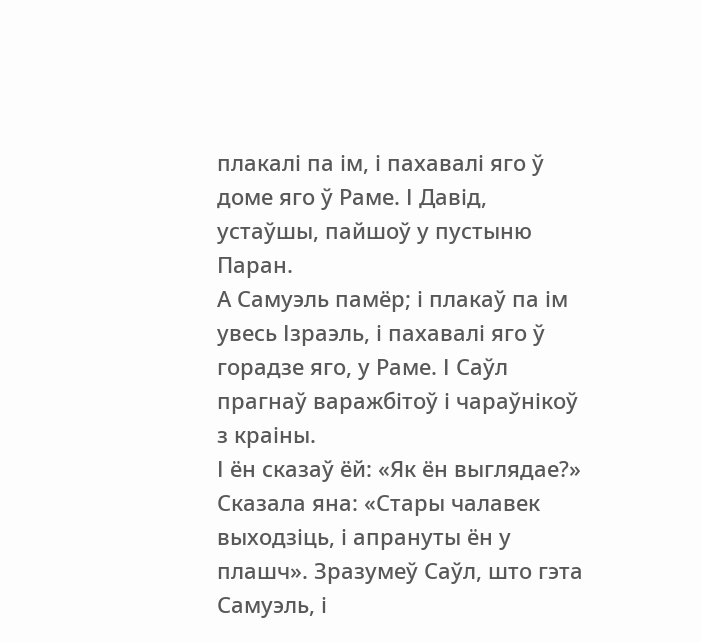плакалі па ім, і пахавалі яго ў доме яго ў Раме. І Давід, устаўшы, пайшоў у пустыню Паран.
А Самуэль памёр; і плакаў па ім увесь Ізраэль, і пахавалі яго ў горадзе яго, у Раме. І Саўл прагнаў варажбітоў і чараўнікоў з краіны.
І ён сказаў ёй: «Як ён выглядае?» Сказала яна: «Стары чалавек выходзіць, і апрануты ён у плашч». Зразумеў Саўл, што гэта Самуэль, і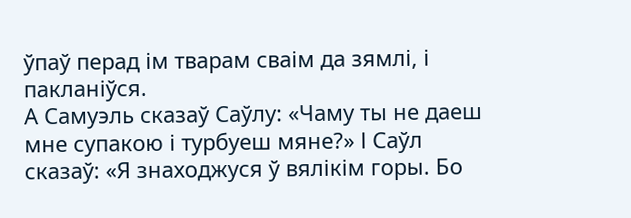ўпаў перад ім тварам сваім да зямлі, і пакланіўся.
А Самуэль сказаў Саўлу: «Чаму ты не даеш мне супакою і турбуеш мяне?» І Саўл сказаў: «Я знаходжуся ў вялікім горы. Бо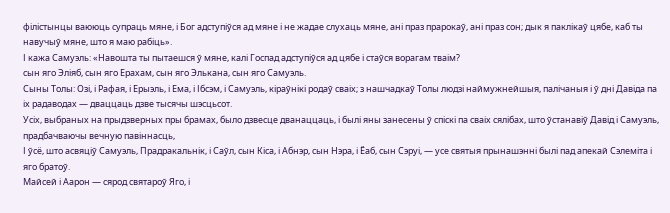філістынцы ваююць супраць мяне, і Бог адступіўся ад мяне і не жадае слухаць мяне, ані праз прарокаў, ані праз сон; дык я паклікаў цябе, каб ты навучыў мяне, што я маю рабіць».
І кажа Самуэль: «Навошта ты пытаешся ў мяне, калі Госпад адступіўся ад цябе і стаўся ворагам тваім?
сын яго Эліяб, сын яго Ерахам, сын яго Элькана, сын яго Самуэль.
Сыны Толы: Озі, і Рафая, і Ерыэль, і Ема, і Ібсэм, і Самуэль, кіраўнікі родаў сваіх; з нашчадкаў Толы людзі наймужнейшыя, палічаныя і ў дні Давіда па іх радаводах — дваццаць дзве тысячы шэсцьсот.
Усіх, выбраных на прыдзверных пры брамах, было дзвесце дванаццаць, і былі яны занесены ў спіскі па сваіх сялібах, што ўстанавіў Давід і Самуэль, прадбачваючы вечную павіннасць,
І ўсё, што асвяціў Самуэль, Прадракальнік, і Саўл, сын Кіса, і Абнэр, сын Нэра, і Ёаб, сын Сэруі, — усе святыя прынашэнні былі пад апекай Сэлеміта і яго братоў.
Майсей і Аарон — сярод святароў Яго, і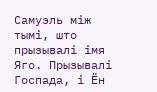Самуэль між тымі, што прызывалі імя Яго. Прызывалі Госпада, і Ён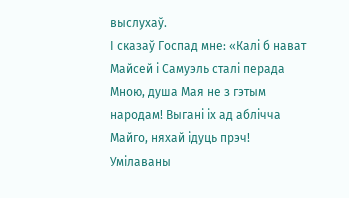выслухаў.
І сказаў Госпад мне: «Калі б нават Майсей і Самуэль сталі перада Мною, душа Мая не з гэтым народам! Выгані іх ад аблічча Майго, няхай ідуць прэч!
Умілаваны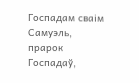Госпадам сваім Самуэль, прарок Госпадаў,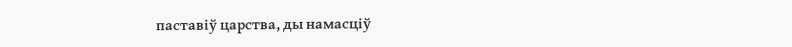паставіў царства, ды намасціў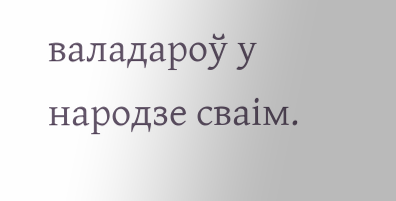валадароў у народзе сваім.